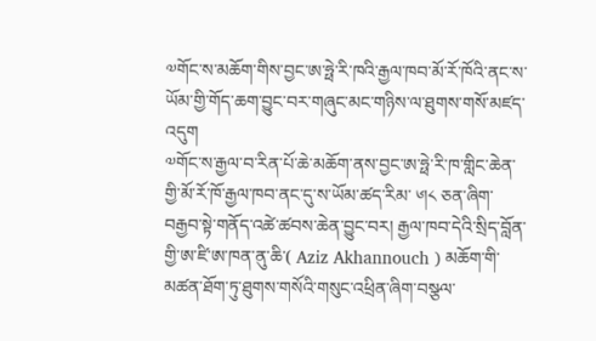༧གོང་ས་མཆོག་གིས་བྱང་ཨ་ཧྥེ་རི་ཁའི་རྒྱལ་ཁབ་མོ་རོ་ཁོའི་ནང་ས་ཡོམ་གྱི་གོད་ཆག་བྱུང་བར་གཞུང་མང་གཉིས་ལ་ཐུགས་གསོ་མཛད་འདུག
༧གོང་ས་རྒྱལ་བ་རིན་པོ་ཆེ་མཆོག་ནས་བྱང་ཨ་ཧྥེ་རི་ཁ་གླིང་ཆེན་གྱི་མོ་རོ་ཁོ་རྒྱལ་ཁབ་ནང་དུ་ས་ཡོམ་ཚད་རིམ་ ༦།༨ ཅན་ཞིག་བརྒྱབ་སྟེ་གནོད་འཚེ་ཚབས་ཆེན་བྱུང་བར། རྒྱལ་ཁབ་དེའི་སྲིད་བློན་གྱི་ཨ་ཛི་ཨ་ཁན་ནུ་ཆི་( Aziz Akhannouch ) མཆོག་གི་མཚན་ཐོག་ཏུ་ཐུགས་གསོའི་གསུང་འཕྲིན་ཞིག་བསྩལ་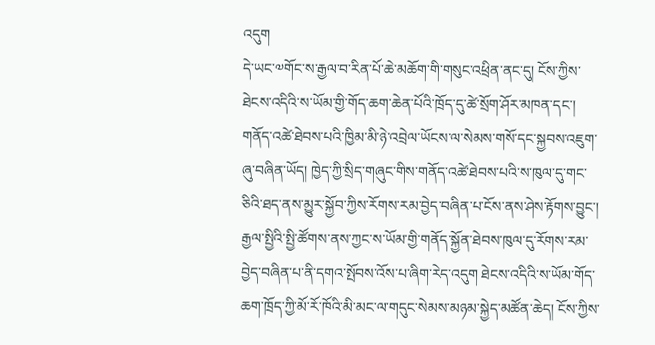འདུག
དེ་ཡང་༧གོང་ས་རྒྱལ་བ་རིན་པོ་ཆེ་མཆོག་གི་གསུང་འཕྲིན་ནང་དུ། ངོས་ཀྱིས་ཐེངས་འདིའི་ས་ཡོམ་གྱི་གོད་ཆག་ཆེན་པོའི་ཁྲོད་དུ་ཚེ་སྲོག་ཤོར་མཁན་དང་། གནོད་འཚེ་ཐེབས་པའི་ཁྱིམ་མི་ཉེ་འབྲེལ་ཡོངས་ལ་སེམས་གསོ་དང་སྐྱབས་འཇུག་ཞུ་བཞིན་ཡོད། ཁྱེད་ཀྱི་སྲིད་གཞུང་གིས་གནོད་འཚེ་ཐེབས་པའི་ས་ཁུལ་དུ་གང་ཅིའི་ཐད་ནས་མྱུར་སྐྱོབ་ཀྱིས་རོགས་རམ་བྱེད་བཞིན་པ་ངོས་ནས་ཤེས་རྟོགས་བྱུང་། རྒྱལ་སྤྱིའི་སྤྱི་ཚོགས་ནས་ཀྱང་ས་ཡོམ་གྱི་གནོད་སྐྱོན་ཐེབས་ཁུལ་དུ་རོགས་རམ་བྱེད་བཞིན་པ་ནི་དགའ་སྤོབས་འོས་པ་ཞིག་རེད་འདུག ཐེངས་འདིའི་ས་ཡོམ་གོད་ཆག་ཁྲོད་ཀྱི་མོ་རོ་ཁོའི་མི་མང་ལ་གདུང་སེམས་མཉམ་སྐྱེད་མཚོན་ཆེད། ངོས་ཀྱིས་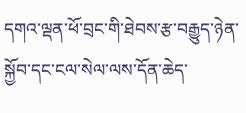དགའ་ལྡན་ཕོ་བྲང་གི་ཐེབས་རྩ་བརྒྱུད་ཉེན་སྐྱོབ་དང་ངལ་སེལ་ལས་དོན་ཆེད་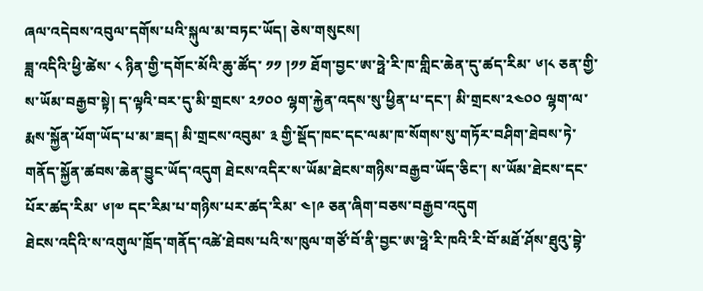ཞལ་འདེབས་འབུལ་དགོས་པའི་སྐུལ་མ་བཏང་ཡོད། ཅེས་གསུངས།
ཟླ་འདིའི་ཕྱི་ཚེས་ ༨ ཉིན་གྱི་དགོང་མོའི་ཆུ་ཚོད་ ༡༡ །༡༡ ཐོག་བྱང་ཨ་ཧྥེ་རི་ཁ་གླིང་ཆེན་དུ་ཚད་རིམ་ ༦།༨ ཅན་གྱི་ས་ཡོམ་བརྒྱབ་སྟེ། ད་ལྟའི་བར་དུ་མི་གྲངས་ ༢༡༠༠ ལྷག་རྐྱེན་འདས་སུ་ཕྱིན་པ་དང་། མི་གྲངས་༢༤༠༠ ལྷག་ལ་རྨས་སྐྱོན་ཕོག་ཡོད་པ་མ་ཟད། མི་གྲངས་འབུམ་ ༣ གྱི་སྡོད་ཁང་དང་ལམ་ཁ་སོགས་སུ་གཏོར་བཤིག་ཐེབས་ཏེ་གནོད་སྐྱོན་ཚབས་ཆེན་བྱུང་ཡོད་འདུག ཐེངས་འདིར་ས་ཡོམ་ཐེངས་གཉིས་བརྒྱབ་ཡོད་ཅིང་། ས་ཡོམ་ཐེངས་དང་པོར་ཚད་རིམ་ ༦།༧ དང་རིམ་པ་གཉིས་པར་ཚད་རིམ་ ༤།༩ ཅན་ཞིག་བཅས་བརྒྱབ་འདུག
ཐེངས་འདིའི་ས་འགུལ་ཁྲོད་གནོད་འཚེ་ཐེབས་པའི་ས་ཁུལ་གཙོ་བོ་ནི་བྱང་ཨ་ཧྥེ་རི་ཁའི་རི་བོ་མཐོ་ཤོས་ཐུའུ་བྷེ་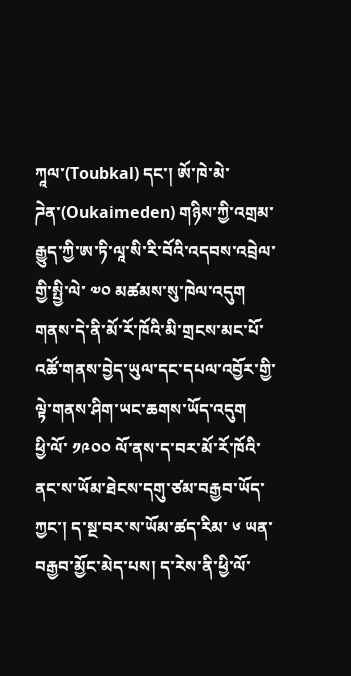ཀཱལ་(Toubkal) དང་། ཨོ་ཁེ་མེ་ཌེན་(Oukaimeden) གཉིས་ཀྱི་འགྲམ་རྒྱུད་ཀྱི་ཨ་ཏི་ལཱ་སི་རི་བོའི་འདབས་འབྲེལ་གྱི་སྤྱི་ལེ་ ༧༠ མཚམས་སུ་ཁེལ་འདུག གནས་དེ་ནི་མོ་རོ་ཁོའི་མི་གྲངས་མང་པོ་འཚོ་གནས་བྱེད་ཡུལ་དང་དཔལ་འབྱོར་གྱི་ལྟེ་གནས་ཤིག་ཡང་ཆགས་ཡོད་འདུག
ཕྱི་ལོ་ ༡༩༠༠ ལོ་ནས་ད་བར་མོ་རོ་ཁོའི་ནང་ས་ཡོམ་ཐེངས་དགུ་ཙམ་བརྒྱབ་ཡོད་ཀྱང་། ད་སྔ་བར་ས་ཡོམ་ཚད་རིམ་ ༦ ཡན་བརྒྱབ་མྱོང་མེད་པས། ད་རེས་ནི་ཕྱི་ལོ་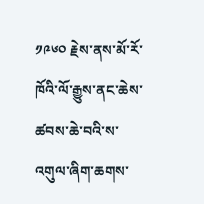༡༩༦༠ རྗེས་ནས་མོ་རོ་ཁོའི་ལོ་རྒྱུས་ནང་ཆེས་ཚབས་ཆེ་བའི་ས་འགུལ་ཞིག་ཆགས་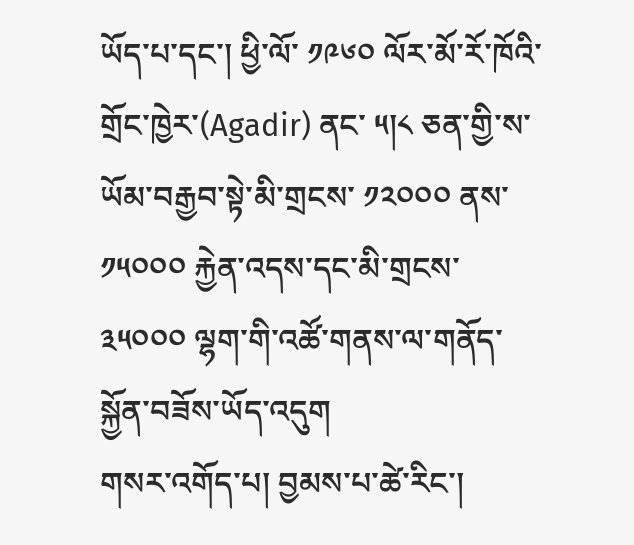ཡོད་པ་དང་། ཕྱི་ལོ་ ༡༩༦༠ ལོར་མོ་རོ་ཁོའི་གྲོང་ཁྱེར་(Agadir) ནང་ ༥།༨ ཅན་གྱི་ས་ཡོམ་བརྒྱབ་སྟེ་མི་གྲངས་ ༡༢༠༠༠ ནས་ ༡༥༠༠༠ རྐྱེན་འདས་དང་མི་གྲངས་ ༣༥༠༠༠ ལྷག་གི་འཚོ་གནས་ལ་གནོད་སྐྱོན་བཟོས་ཡོད་འདུག
གསར་འགོད་པ། བྱམས་པ་ཚེ་རིང་།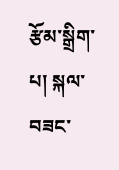རྩོམ་སྒྲིག་པ། སྐལ་བཟང་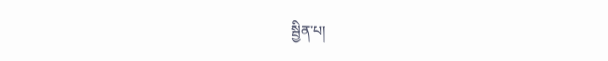སྦྱིན་པ།